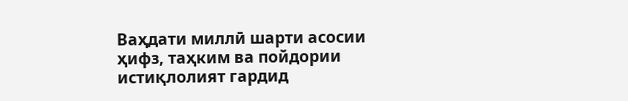Ваҳдати миллӣ шарти асосии ҳифз, таҳким ва пойдории истиқлолият гардид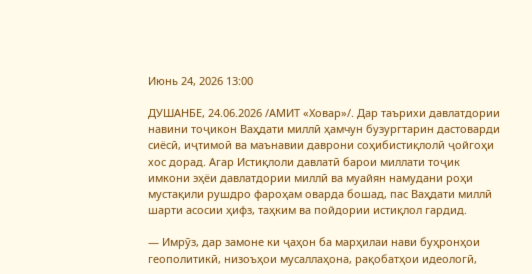Июнь 24, 2026 13:00

ДУШАНБЕ, 24.06.2026 /АМИТ «Ховар»/. Дар таърихи давлатдории навини тоҷикон Ваҳдати миллӣ ҳамчун бузургтарин дастоварди сиёсӣ, иҷтимоӣ ва маънавии даврони соҳибистиқлолӣ ҷойгоҳи хос дорад. Агар Истиқлоли давлатӣ барои миллати тоҷик имкони эҳёи давлатдории миллӣ ва муайян намудани роҳи мустақили рушдро фароҳам оварда бошад, пас Ваҳдати миллӣ шарти асосии ҳифз, таҳким ва пойдории истиқлол гардид.

— Имрӯз, дар замоне ки ҷаҳон ба марҳилаи нави буҳронҳои геополитикӣ, низоъҳои мусаллаҳона, рақобатҳои идеологӣ,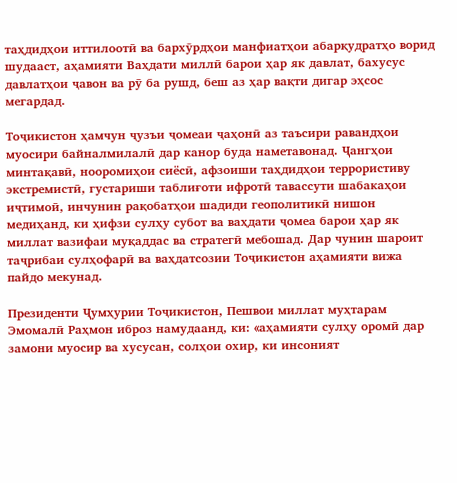таҳдидҳои иттилоотӣ ва бархӯрдҳои манфиатҳои абарқудратҳо ворид шудааст, аҳамияти Ваҳдати миллӣ барои ҳар як давлат, бахусус давлатҳои ҷавон ва рӯ ба рушд, беш аз ҳар вақти дигар эҳсос мегардад.

Тоҷикистон ҳамчун ҷузъи ҷомеаи ҷаҳонӣ аз таъсири равандҳои муосири байналмилалӣ дар канор буда наметавонад. Ҷангҳои минтақавӣ, нооромиҳои сиёсӣ, афзоиши таҳдидҳои террористиву экстремистӣ, густариши таблиғоти ифротӣ тавассути шабакаҳои иҷтимоӣ, инчунин рақобатҳои шадиди геополитикӣ нишон медиҳанд, ки ҳифзи сулҳу субот ва ваҳдати ҷомеа барои ҳар як миллат вазифаи муқаддас ва стратегӣ мебошад. Дар чунин шароит таҷрибаи сулҳофарӣ ва ваҳдатсозии Тоҷикистон аҳамияти вижа пайдо мекунад.

Президенти Ҷумҳурии Тоҷикистон, Пешвои миллат муҳтарам Эмомалӣ Раҳмон иброз намудаанд, ки: «аҳамияти сулҳу оромӣ дар замони муосир ва хусусан, солҳои охир, ки инсоният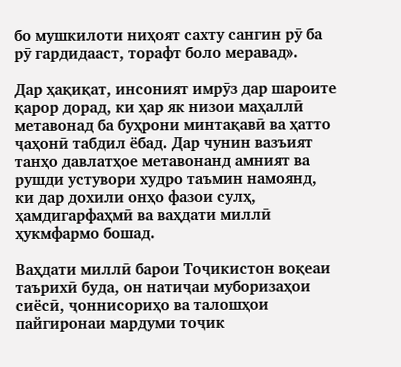бо мушкилоти ниҳоят сахту сангин рӯ ба рӯ гардидааст, торафт боло меравад».

Дар ҳақиқат, инсоният имрӯз дар шароите қарор дорад, ки ҳар як низои маҳаллӣ метавонад ба буҳрони минтақавӣ ва ҳатто ҷаҳонӣ табдил ёбад. Дар чунин вазъият танҳо давлатҳое метавонанд амният ва рушди устувори худро таъмин намоянд, ки дар дохили онҳо фазои сулҳ, ҳамдигарфаҳмӣ ва ваҳдати миллӣ ҳукмфармо бошад.

Ваҳдати миллӣ барои Тоҷикистон воқеаи таърихӣ буда, он натиҷаи муборизаҳои сиёсӣ, ҷоннисориҳо ва талошҳои пайгиронаи мардуми тоҷик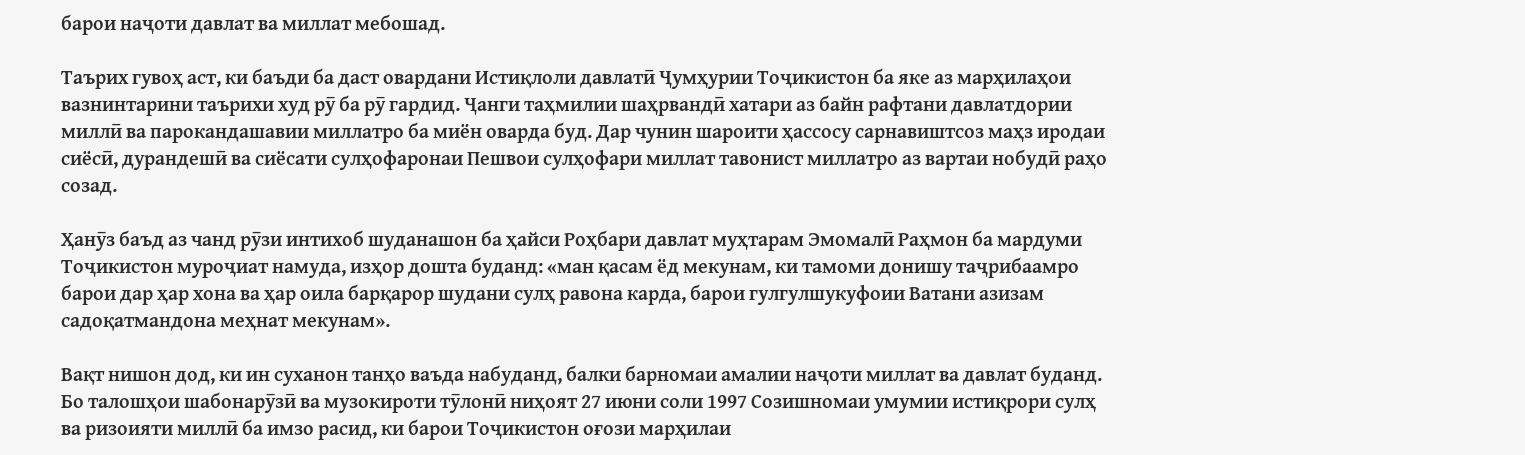барои наҷоти давлат ва миллат мебошад.

Таърих гувоҳ аст, ки баъди ба даст овардани Истиқлоли давлатӣ Ҷумҳурии Тоҷикистон ба яке аз марҳилаҳои вазнинтарини таърихи худ рӯ ба рӯ гардид. Ҷанги таҳмилии шаҳрвандӣ хатари аз байн рафтани давлатдории миллӣ ва парокандашавии миллатро ба миён оварда буд. Дар чунин шароити ҳассосу сарнавиштсоз маҳз иродаи сиёсӣ, дурандешӣ ва сиёсати сулҳофаронаи Пешвои сулҳофари миллат тавонист миллатро аз вартаи нобудӣ раҳо созад.

Ҳанӯз баъд аз чанд рӯзи интихоб шуданашон ба ҳайси Роҳбари давлат муҳтарам Эмомалӣ Раҳмон ба мардуми Тоҷикистон муроҷиат намуда, изҳор дошта буданд: «ман қасам ёд мекунам, ки тамоми донишу таҷрибаамро барои дар ҳар хона ва ҳар оила барқарор шудани сулҳ равона карда, барои гулгулшукуфоии Ватани азизам садоқатмандона меҳнат мекунам».

Вақт нишон дод, ки ин суханон танҳо ваъда набуданд, балки барномаи амалии наҷоти миллат ва давлат буданд. Бо талошҳои шабонарӯзӣ ва музокироти тӯлонӣ ниҳоят 27 июни соли 1997 Созишномаи умумии истиқрори сулҳ ва ризоияти миллӣ ба имзо расид, ки барои Тоҷикистон оғози марҳилаи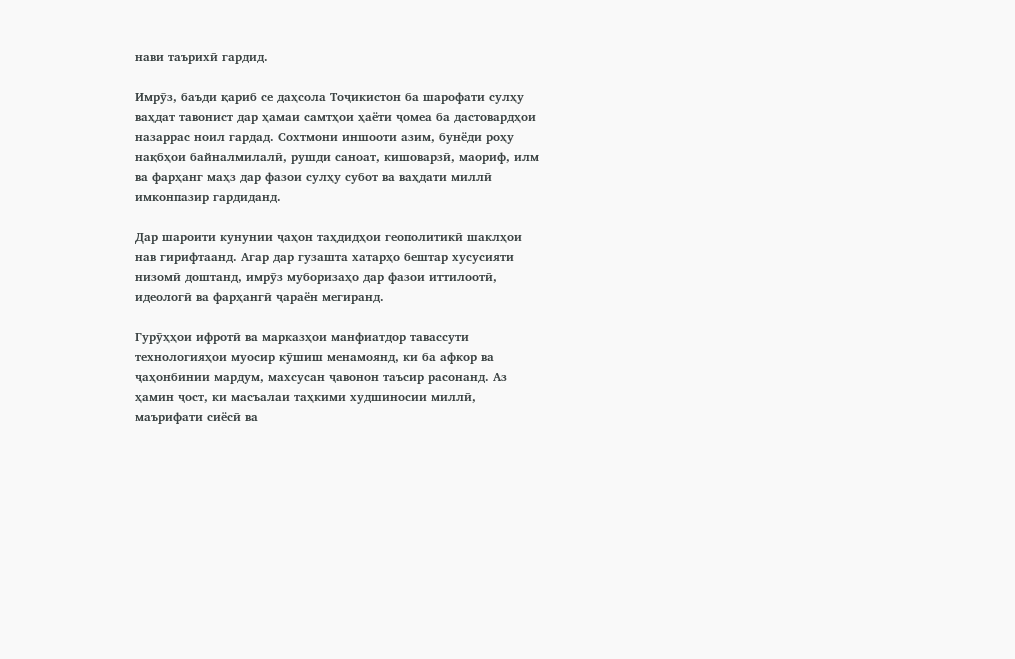нави таърихӣ гардид.

Имрӯз, баъди қариб се даҳсола Тоҷикистон ба шарофати сулҳу ваҳдат тавонист дар ҳамаи самтҳои ҳаёти ҷомеа ба дастовардҳои назаррас ноил гардад. Сохтмони иншооти азим, бунёди роҳу нақбҳои байналмилалӣ, рушди саноат, кишоварзӣ, маориф, илм ва фарҳанг маҳз дар фазои сулҳу субот ва ваҳдати миллӣ имконпазир гардиданд.

Дар шароити кунунии ҷаҳон таҳдидҳои геополитикӣ шаклҳои нав гирифтаанд. Агар дар гузашта хатарҳо бештар хусусияти низомӣ доштанд, имрӯз муборизаҳо дар фазои иттилоотӣ, идеологӣ ва фарҳангӣ ҷараён мегиранд.

Гурӯҳҳои ифротӣ ва марказҳои манфиатдор тавассути технологияҳои муосир кӯшиш менамоянд, ки ба афкор ва ҷаҳонбинии мардум, махсусан ҷавонон таъсир расонанд. Аз ҳамин ҷост, ки масъалаи таҳкими худшиносии миллӣ, маърифати сиёсӣ ва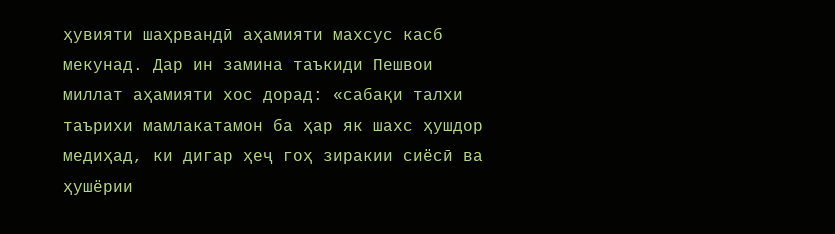ҳувияти шаҳрвандӣ аҳамияти махсус касб мекунад. Дар ин замина таъкиди Пешвои миллат аҳамияти хос дорад: «сабақи талхи таърихи мамлакатамон ба ҳар як шахс ҳушдор медиҳад, ки дигар ҳеҷ гоҳ зиракии сиёсӣ ва ҳушёрии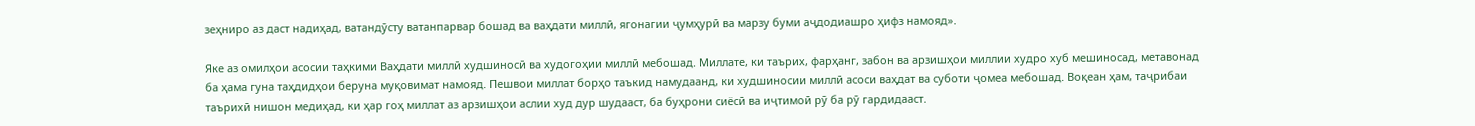зеҳниро аз даст надиҳад, ватандӯсту ватанпарвар бошад ва ваҳдати миллӣ, ягонагии ҷумҳурӣ ва марзу буми аҷдодиашро ҳифз намояд».

Яке аз омилҳои асосии таҳкими Ваҳдати миллӣ худшиносӣ ва худогоҳии миллӣ мебошад. Миллате, ки таърих, фарҳанг, забон ва арзишҳои миллии худро хуб мешиносад, метавонад ба ҳама гуна таҳдидҳои беруна муқовимат намояд. Пешвои миллат борҳо таъкид намудаанд, ки худшиносии миллӣ асоси ваҳдат ва суботи ҷомеа мебошад. Воқеан ҳам, таҷрибаи таърихӣ нишон медиҳад, ки ҳар гоҳ миллат аз арзишҳои аслии худ дур шудааст, ба буҳрони сиёсӣ ва иҷтимоӣ рӯ ба рӯ гардидааст.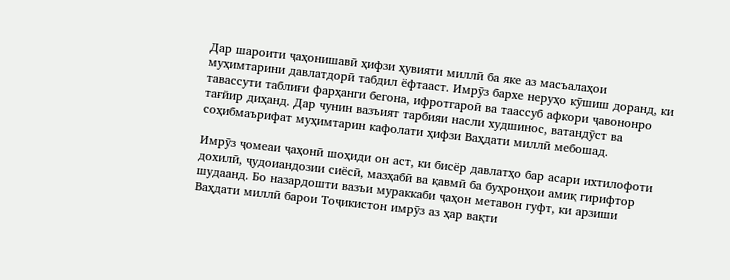Дар шароити ҷаҳонишавӣ ҳифзи ҳувияти миллӣ ба яке аз масъалаҳои муҳимтарини давлатдорӣ табдил ёфтааст. Имрӯз бархе неруҳо кӯшиш доранд, ки тавассути таблиғи фарҳанги бегона, ифротгароӣ ва таассуб афкори ҷавононро тағйир диҳанд. Дар чунин вазъият тарбияи насли худшинос, ватандӯст ва соҳибмаърифат муҳимтарин кафолати ҳифзи Ваҳдати миллӣ мебошад.

Имрӯз ҷомеаи ҷаҳонӣ шоҳиди он аст, ки бисёр давлатҳо бар асари ихтилофоти дохилӣ, ҷудоиандозии сиёсӣ, мазҳабӣ ва қавмӣ ба буҳронҳои амиқ гирифтор шудаанд. Бо назардошти вазъи мураккаби ҷаҳон метавон гуфт, ки арзиши Ваҳдати миллӣ барои Тоҷикистон имрӯз аз ҳар вақти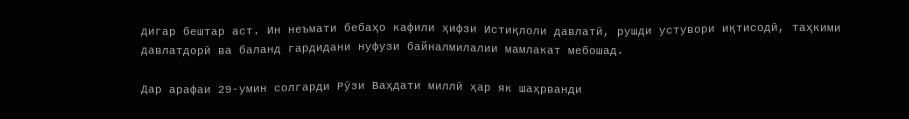дигар бештар аст. Ин неъмати бебаҳо кафили ҳифзи Истиқлоли давлатӣ, рушди устувори иқтисодӣ, таҳкими давлатдорӣ ва баланд гардидани нуфузи байналмилалии мамлакат мебошад.

Дар арафаи 29-умин солгарди Рӯзи Ваҳдати миллӣ ҳар як шаҳрванди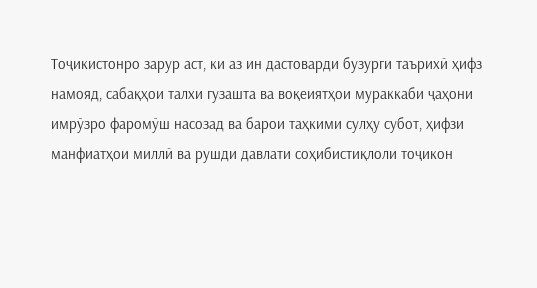Тоҷикистонро зарур аст, ки аз ин дастоварди бузурги таърихӣ ҳифз намояд, сабақҳои талхи гузашта ва воқеиятҳои мураккаби ҷаҳони имрӯзро фаромӯш насозад ва барои таҳкими сулҳу субот, ҳифзи манфиатҳои миллӣ ва рушди давлати соҳибистиқлоли тоҷикон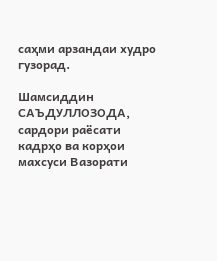саҳми арзандаи худро гузорад.

Шамсиддин САЪДУЛЛОЗОДА,
сардори раёсати кадрҳо ва корҳои махсуси Вазорати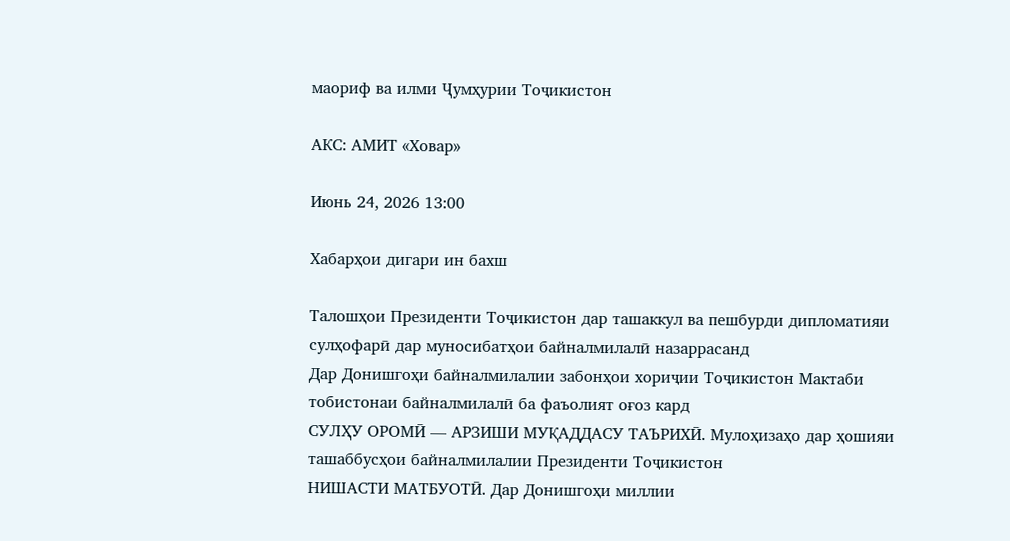маориф ва илми Ҷумҳурии Тоҷикистон

АКС: АМИТ «Ховар»

Июнь 24, 2026 13:00

Хабарҳои дигари ин бахш

Талошҳои Президенти Тоҷикистон дар ташаккул ва пешбурди дипломатияи сулҳофарӣ дар муносибатҳои байналмилалӣ назаррасанд
Дар Донишгоҳи байналмилалии забонҳои хориҷии Тоҷикистон Мактаби тобистонаи байналмилалӣ ба фаъолият оғоз кард
СУЛҲУ ОРОМӢ — АРЗИШИ МУҚАДДАСУ ТАЪРИХӢ. Мулоҳизаҳо дар ҳошияи ташаббусҳои байналмилалии Президенти Тоҷикистон
НИШАСТИ МАТБУОТӢ. Дар Донишгоҳи миллии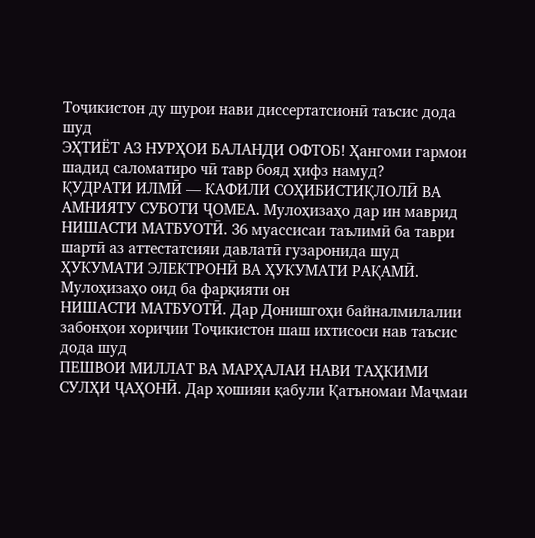Тоҷикистон ду шурои нави диссертатсионӣ таъсис дода шуд
ЭҲТИЁТ АЗ НУРҲОИ БАЛАНДИ ОФТОБ! Ҳангоми гармои шадид саломатиро чӣ тавр бояд ҳифз намуд?
ҚУДРАТИ ИЛМӢ — КАФИЛИ СОҲИБИСТИҚЛОЛӢ ВА АМНИЯТУ СУБОТИ ҶОМЕА. Мулоҳизаҳо дар ин маврид
НИШАСТИ МАТБУОТӢ. 36 муассисаи таълимӣ ба таври шартӣ аз аттестатсияи давлатӣ гузаронида шуд
ҲУКУМАТИ ЭЛЕКТРОНӢ ВА ҲУКУМАТИ РАҚАМӢ. Мулоҳизаҳо оид ба фарқияти он
НИШАСТИ МАТБУОТӢ. Дар Донишгоҳи байналмилалии забонҳои хориҷии Тоҷикистон шаш ихтисоси нав таъсис дода шуд
ПЕШВОИ МИЛЛАТ ВА МАРҲАЛАИ НАВИ ТАҲКИМИ СУЛҲИ ҶАҲОНӢ. Дар ҳошияи қабули Қатъномаи Маҷмаи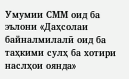Умумии СММ оид ба эълони «Даҳсолаи байналмилалӣ оид ба таҳкими сулҳ ба хотири наслҳои оянда»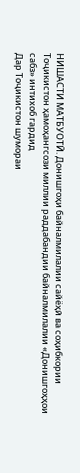НИШАСТИ МАТБУОТӢ. Донишгоҳи байналмилалии сайёҳӣ ва соҳибкории Тоҷикистон ҳамоҳангсози миллии раддабандии байналмилалии «Донишгоҳҳои сабз» интихоб гардид
Дар Тоҷикистон шумораи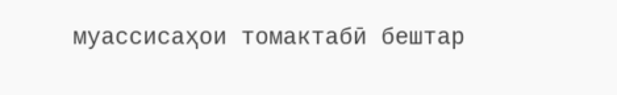муассисаҳои томактабӣ бештар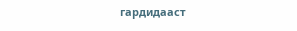гардидааст